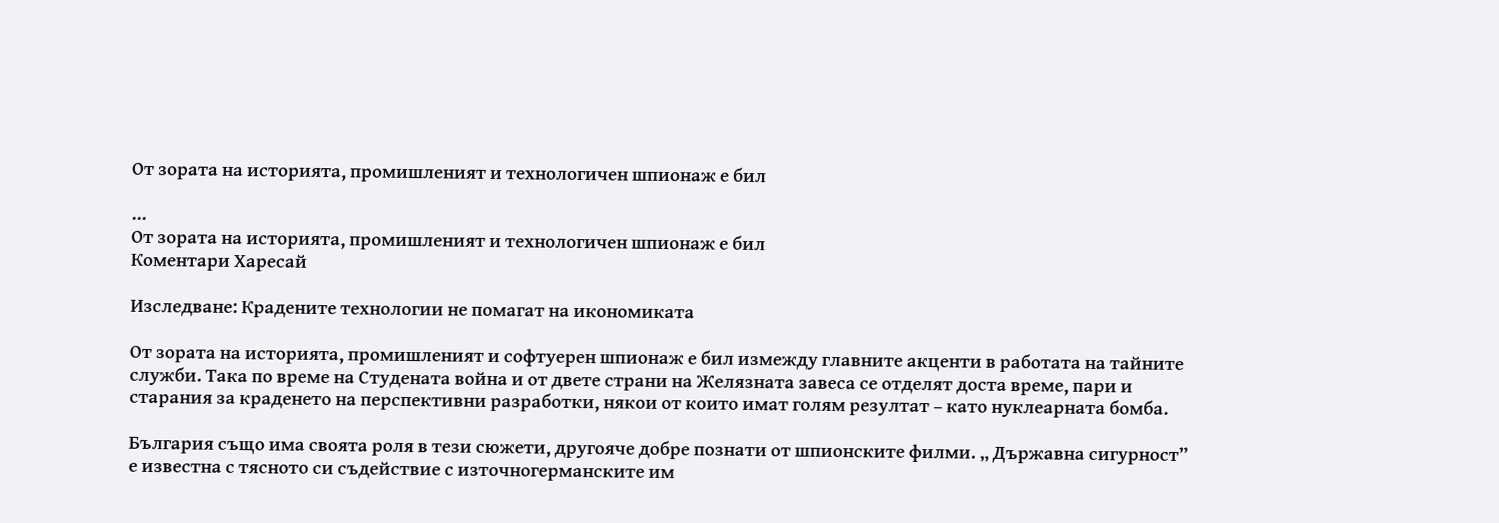От зората на историята, промишленият и технологичен шпионаж е бил

...
От зората на историята, промишленият и технологичен шпионаж е бил
Коментари Харесай

Изследване: Крадените технологии не помагат на икономиката

От зората на историята, промишленият и софтуерен шпионаж е бил измежду главните акценти в работата на тайните служби. Така по време на Студената война и от двете страни на Желязната завеса се отделят доста време, пари и старания за краденето на перспективни разработки, някои от които имат голям резултат – като нуклеарната бомба.

България също има своята роля в тези сюжети, другояче добре познати от шпионските филми. „ Държавна сигурност” е известна с тясното си съдействие с източногерманските им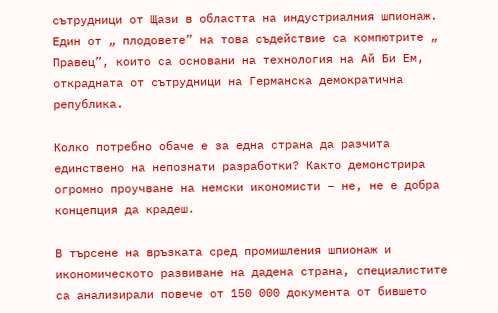сътрудници от Щази в областта на индустриалния шпионаж. Един от „ плодовете” на това съдействие са компютрите „ Правец”, които са основани на технология на Ай Би Ем, открадната от сътрудници на Германска демократична република.

Колко потребно обаче е за една страна да разчита единствено на непознати разработки? Както демонстрира огромно проучване на немски икономисти – не, не е добра концепция да крадеш.

В търсене на връзката сред промишления шпионаж и икономическото развиване на дадена страна, специалистите са анализирали повече от 150 000 документа от бившето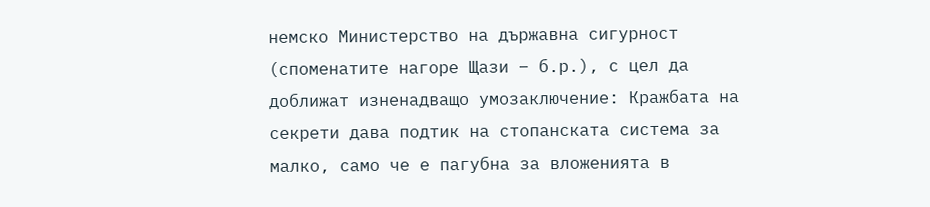немско Министерство на държавна сигурност (споменатите нагоре Щази – б.р.), с цел да доближат изненадващо умозаключение: Кражбата на секрети дава подтик на стопанската система за малко, само че е пагубна за вложенията в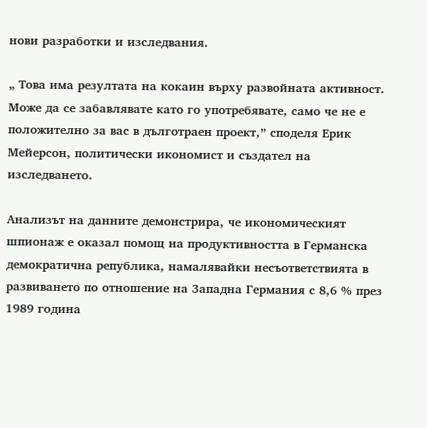нови разработки и изследвания.

„ Това има резултата на кокаин върху развойната активност. Може да се забавлявате като го употребявате, само че не е положително за вас в дълготраен проект,” споделя Ерик Мейерсон, политически икономист и създател на изследването.

Анализът на данните демонстрира, че икономическият шпионаж е оказал помощ на продуктивността в Германска демократична република, намалявайки несъответствията в развиването по отношение на Западна Германия с 8,6 % през 1989 година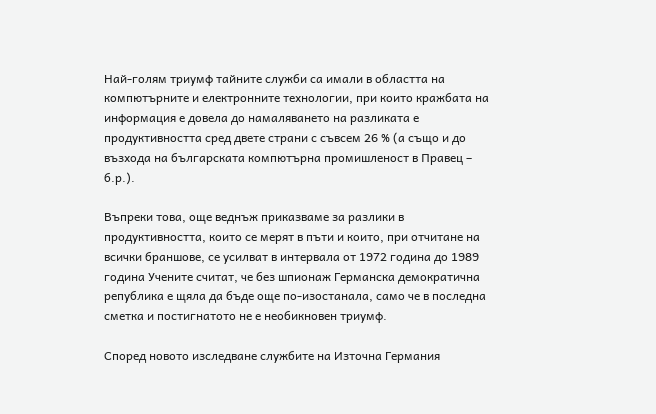Най-голям триумф тайните служби са имали в областта на компютърните и електронните технологии, при които кражбата на информация е довела до намаляването на разликата е продуктивността сред двете страни с съвсем 26 % (а също и до възхода на българската компютърна промишленост в Правец – б.р.).

Въпреки това, още веднъж приказваме за разлики в продуктивността, които се мерят в пъти и които, при отчитане на всички браншове, се усилват в интервала от 1972 година до 1989 година Учените считат, че без шпионаж Германска демократична република е щяла да бъде още по-изостанала, само че в последна сметка и постигнатото не е необикновен триумф.

Според новото изследване службите на Източна Германия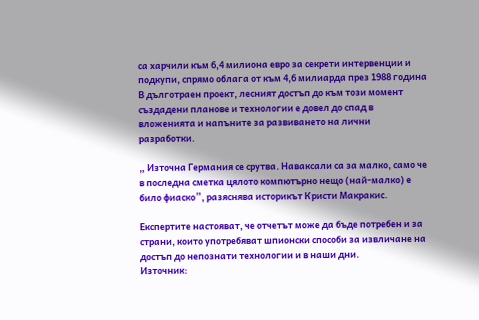са харчили към 6,4 милиона евро за секрети интервенции и подкупи, спрямо облага от към 4,6 милиарда през 1988 година В дълготраен проект, лесният достъп до към този момент създадени планове и технологии е довел до спад в вложенията и напъните за развиването на лични разработки.

„ Източна Германия се срутва. Наваксали са за малко, само че в последна сметка цялото компютърно нещо (най-малко) е било фиаско”, разяснява историкът Кристи Макракис.

Експертите настояват, че отчетът може да бъде потребен и за страни, които употребяват шпионски способи за извличане на достъп до непознати технологии и в наши дни.
Източник: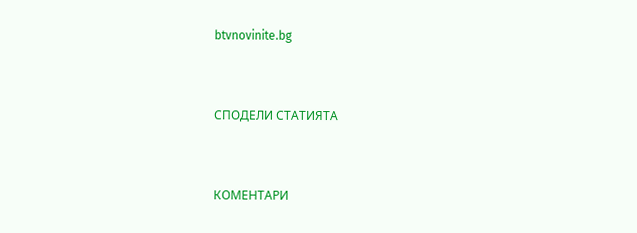btvnovinite.bg


СПОДЕЛИ СТАТИЯТА


КОМЕНТАРИ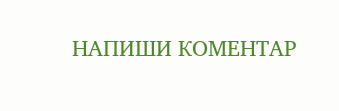НАПИШИ КОМЕНТАР